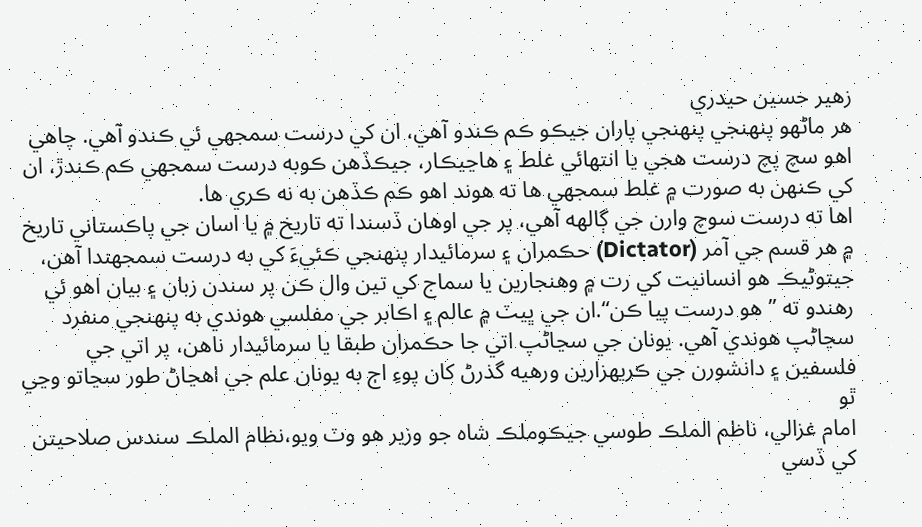زهير حسين حيدري
هر ماڻهو پنهنجي پنهنجي پاران جيڪو ڪم ڪندو آهي، ان کي درست سمجهي ئي ڪندو آهي. چاهي اهو سچ پچ درست هجي يا انتهائي غلط ۽ هاڃيڪار، جيڪڏهن ڪوبه درست سمجهي ڪم ڪندڙ، ان کي ڪنهن به صورت ۾ غلط سمجهي ها ته هوند اهو ڪم ڪڏهن به نه ڪري ها.
اها ته درست سوچ وارن جي ڳالهه آهي، پر جي اوهان ڏسندا ته تاريخ ۾ يا اسان جي پاڪستاني تاريخ ۾ هر قسم جي آمر (Dictator) حڪمران ۽ سرمائيدار پنهنجي ڪئيءَ کي به درست سمجهندا آهن، جيتوڻيڪ هو انسانيت کي رت ۾ وهنجارين يا سماج کي تين وال ڪن پر سندن زبان ۽ بيان اهو ئي رهندو ته ” هو درست پيا ڪن“.ان جي ڀيٽ ۾ عالم ۽ اڪابر جي مفلسي هوندي به پنهنجي منفرد سڃاڻپ هوندي آهي. يونان جي سڃاڻپ اتي جا حڪمران طبقا يا سرمائيدار ناهن، پر اتي جي فلسفين ۽ دانشورن جي ڪريهزارين ورهيه گذرڻ کان پوءِ اڄ به يونان علم جي اهڃاڻ طور سڃاتو وڃي ٿو
امام غزالي، ناظم الملڪ طوسي جيڪوملڪ شاه جو وزير هو وٽ ويو،نظام الملڪ سندس صلاحيتن کي ڏسي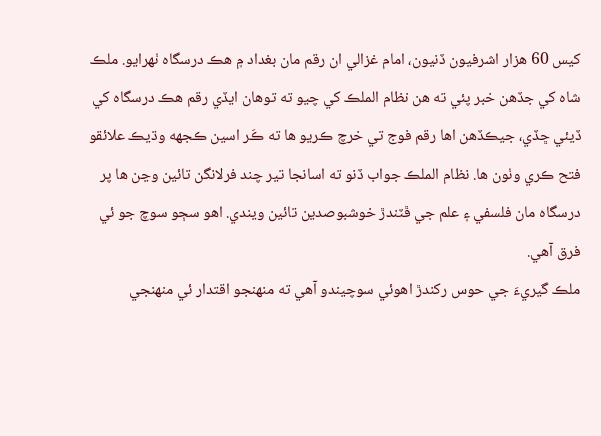کيس 60 هزار اشرفيون ڏنيون، امام غزالي ان رقم مان بغداد ۾ هڪ درسگاه ٺهرايو. ملڪ شاه کي جڏهن خبر پئي ته هن نظام الملڪ کي چيو ته توهان ايڏي رقم هڪ درسگاه کي ڏيئي ڇڏي، جيڪڏهن اها رقم فوج تي خرچ ڪريو ها ته ڪَر اسين ڪجهه وڌيڪ علائقو فتح ڪري وٺون ها. نظام الملڪ جواب ڏنو ته اسانجا تير چند فرلانگن تائين وڃن ها پر درسگاه مان فلسفي ۽ علم جي ڦٽندڙ خوشبوصدين تائين ويندي. اهو سڄو سوچ جو ئي فرق آهي.
ملڪ گيريءَ جي حوس رکندڙ اهوئي سوچيندو آهي ته منهنجو اقتدار ئي منهنجي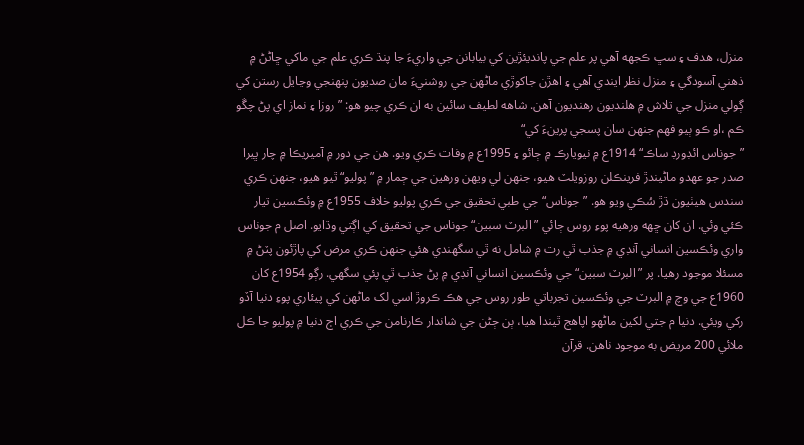منزل، هدف ۽ سڀ ڪجهه آهي پر علم جي پانديئڙين کي بيابانن جي واريءَ جا پنڌ ڪري علم جي ماکي ڇاڻڻ ۾ ذهني آسودگي ۽ منزل نظر ايندي آهي ۽ اهڙن جاکوڙي ماڻهن جي روشنيءَ مان صديون پنهنجي وڃايل رستن کي ڳولي منزل جي تلاش ۾ هلنديون رهنديون آهن. شاهه لطيف سائين به ان ڪري چيو هو: ” روزا ۽ نماز اي پڻ چڱو ڪم ،او ڪو ٻيو فهم جنهن سان پسجي پرينءَ کي“
”جوناس ائڊورڊ ساڪ“ 1914ع ۾ نيويارڪ ۾ ڄائو ۽ 1995ع ۾ وفات ڪري ويو. هن جي دور ۾ آميريڪا ۾ چار ڀيرا صدر جو عهدو ماڻيندڙ فرينڪلن روزويلٽ هيو، جنهن لي ويهن ورهين جي ڄمار ۾ ”پوليو“ ٿيو هيو، جنهن ڪري سندس هيٺيون ڌڙ سُڪي ويو هو. ”جوناس“ جي طبي تحقيق جي ڪري پوليو خلاف 1955ع ۾ وئڪسين تيار ڪئي وئي. ان کان ڇهه ورهيه پوءِ روس ڄائي ”البرٽ سبين“ جوناس جي تحقيق کي اڳتي وڌايو. اصل م جوناس واري وئڪسين انساني آنڊي ۾ جذب ٿي رت ۾ شامل نه ٿي سگهندي هئي جنهن ڪري مرض کي پاڙئون پٽڻ ۾ مسئلا موجود رهيا. پر ”البرٽ سبين“ جي وئڪسين انساني آنڊي ۾ پڻ جذب ٿي پئي سگهي. رڳو 1954ع کان 1960ع جي وچ ۾ البرٽ جي وئڪسين تجرباتي طور روس جي هڪ ڪروڙ اسي لک ماڻهن کي پيئاري پوءِ دنيا آڏو رکي ويئي. دنيا م جتي لکين ماڻهو اپاهج ٿيندا هيا، ٻن ڄڻن جي شاندار ڪارنامن جي ڪري اڄ دنيا ۾ پوليو جا ڪل ملائي 200 مريض به موجود ناهن. قرآن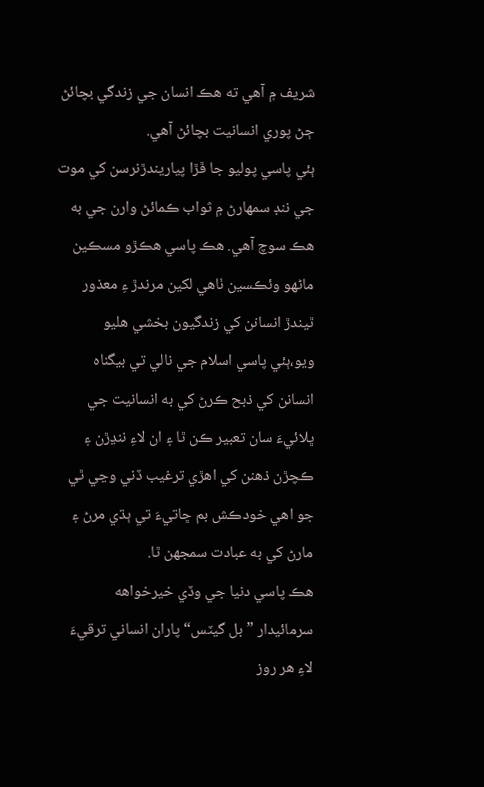شريف ۾ آهي ته هڪ انسان جي زندگي بچائڻ ڄڻ پوري انسانيت بچائڻ آهي.
ٻئي پاسي پوليو جا ڦڙا پياريندڙنرسن کي موت جي ننڊ سمهارڻ ۾ ثواب ڪمائڻ وارن جي به هڪ سوچ آهي. هڪ پاسي هڪڙو مسڪين ماڻهو وئڪسين ٺاهي لکين مرندڙ ءِ معذور ٿيندڙ انسانن کي زندگيون بخشي هليو ويو،ٻئي پاسي اسلام جي نالي تي بيگناه انسانن کي ذبح ڪرڻ کي به انسانيت جي ڀلائيءَ سان تعبير ڪن ٿا ۽ ان لاءِ ننڍڙن ۽ ڪچڙن ذهنن کي اهڙي ترغيب ڏني وڃي ٿي جو اهي خودڪش بم ڇاتيءَ تي ٻڌي مرڻ ۽ مارڻ کي به عبادت سمجهن ٿا.
هڪ پاسي دنيا جي وڏي خيرخواهه سرمائيدار ”بل گيٽس“ پاران انساني ترقيءَ لاءِ هر روز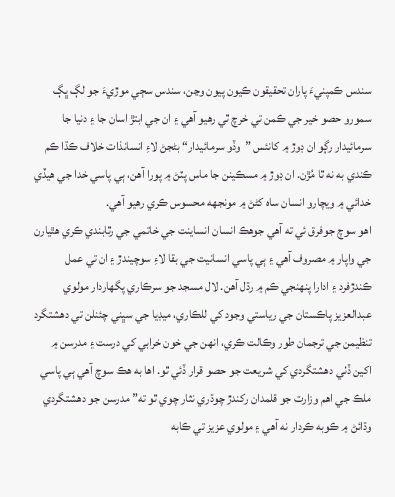سندس ڪمپنيءَ پاران تحقيقون ڪيون پيون وڃن، سندس سڄي موڙيءَ جو لڳ ڀڳ سمورو حصو خير جي ڪمن تي خرچ ٿي رهيو آهي ۽ ان جي ابتڙ اسان جا ۽ دنيا جا سرمائيدار رڳو ان ڊوڙ ۾ کانئس ”وڏو سرمائيدار“ بڻجڻ لاءِ انسانذات خلاف ڪڌا ڪم ڪندي به نه ٿا مُڙن. ان ڊوڙ ۾ مسڪينن جا ماس پٽڻ ۾ پورا آهن، ٻي پاسي خدا جي هيڏي خدائي ۾ ويچارو انسان ساه کڻڻ ۾ مونجهه محسوس ڪري رهيو آهي.
اهو سوچ جوفرق ئي ته آهي جوهڪ انسان انساينت جي خاتمي جي رٿابندي ڪري هٿيارن جي واپار ۾ مصروف آهي ۽ ٻي پاسي انسانيت جي بقا لاءِ سوچيندڙ ۽ ان تي عمل ڪندڙفرد ۽ ادارا پنهنجي ڪم ۾ رڌل آهن. لال مسجد جو سرڪاري پگهاردار مولوي عبدالعزيز پاڪستان جي رياستي وجود کي للڪاري، ميڊيا جي سڀني چئنلن تي دهشتگرد تنظيمن جي ترجمان طور وڪالت ڪري، انهن جي خون خرابي کي درست ۽ مدرسن ۾ اکين ڏٺي دهشتگردي کي شريعت جو حصو قرار ڏئي ٿو. اها به هڪ سوچ آهي ٻي پاسي ملڪ جي اهم وزارت جو قلمدان رکندڙ چوڌري نثار چوي ٿو ته” مدرسن جو دهشتگردي وڌائڻ ۾ ڪوبه ڪردار نه آهي ۽ مولوي عزيز تي ڪابه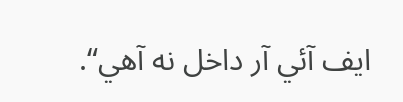ايف آئي آر داخل نه آهي“.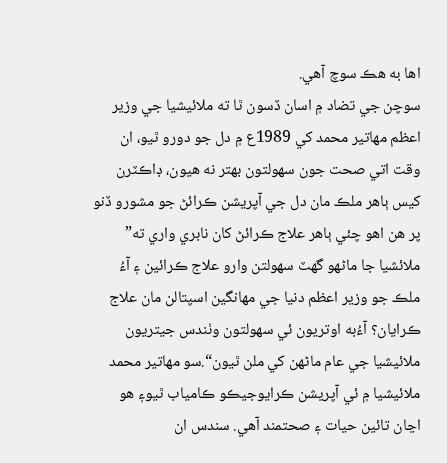اها به هڪ سوچ آهي.
سوچن جي تضاد ۾ اسان ڏسون ٿا ته ملائيشيا جي وزير اعظم مهاتير محمد کي 1989ع ۾ دل جو دورو ٿيو، ان وقت اتي صحت جون سهولتون بهتر نه هيون، ڊاڪٽرن کيس ٻاهر ملڪ مان دل جي آپريشن ڪرائڻ جو مشورو ڏنو پر هن اهو چئي ٻاهر علاج ڪرائڻ کان نابري واري ته” ملائشيا جا ماڻهو گهٽ سهولتن وارو علاج ڪرائين ۽ آءُ ملڪ جو وزير اعظم دنيا جي مهانگين اسپتالن مان علاج ڪرايان؟ آءُبه اوتريون ئي سهولتون وٺندس جيتريون ملائيشيا جي عام ماڻهن کي ملن ٿيون“.سو مهاتير محمد ملائيشيا ۾ ئي آپريشن ڪرايوجيڪو ڪامياب ٿيو۽ هو اڃان تائين حيات ۽ صحتمند آهي. سندس ان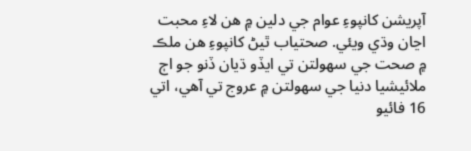آپريشن کانپوءِ عوام جي دلين ۾ هن لاءِ محبت اڃان وڌي ويئي. صحتياب ٿيڻ کانپوءِ هن ملڪ ۾ صحت جي سهولتن تي ايڏو ڌيان ڏنو جو اڄ ملائيشيا دنيا جي سهولتن ۾ عروج تي آهي، اتي 16 فائيو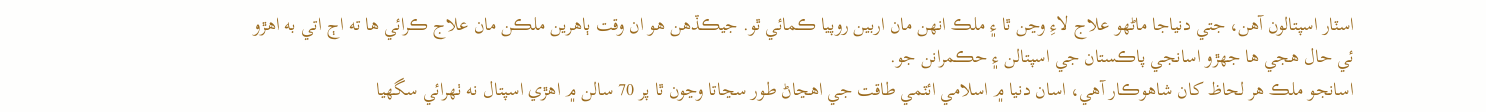اسٽار اسپتالون آهن، جتي دنياجا ماڻهو علاج لاءِ وڃن ٿا ۽ ملڪ انهن مان اربين روپيا ڪمائي ٿو. جيڪڏهن هو ان وقت ٻاهرين ملڪن مان علاج ڪرائي ها ته اڄ اتي به اهڙو ئي حال هجي ها جهڙو اسانجي پاڪستان جي اسپتالن ۽ حڪمرانن جو.
اسانجو ملڪ هر لحاظ کان شاهوڪار آهي، اسان دنيا ۾ اسلامي ائٽمي طاقت جي اهڃاڻ طور سڃاتا وڃون ٿا پر 70 سالن ۾ اهڙي اسپتال نه ٺهرائي سگهيا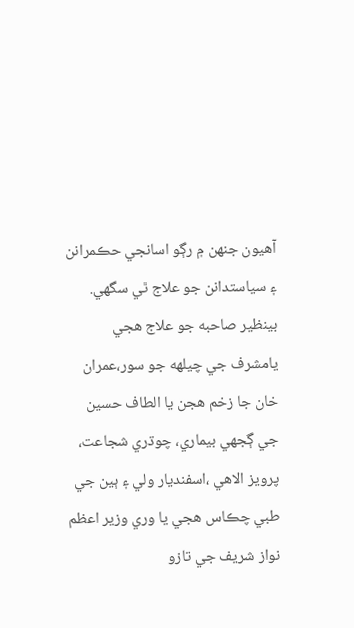آهيون جنهن ۾ رڳو اسانجي حڪمرانن ۽ سياستدانن جو علاج ٿي سگهي. بينظير صاحبه جو علاج هجي يامشرف جي چيلهه جو سور،عمران خان جا زخم هجن يا الطاف حسين جي ڳجهي بيماري، چوڌري شجاعت، پرويز الاهي ،اسفنديار ولي ۽ ٻين جي طبي چڪاس هجي يا وري وزير اعظم نواز شريف جي تازو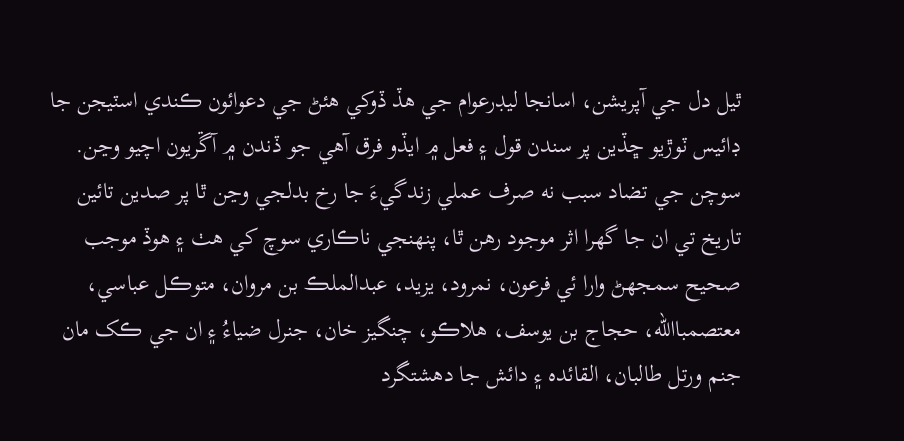ٿيل دل جي آپريشن، اسانجا ليڊرعوام جي هڏ ڏوکي هئڻ جي دعوائون ڪندي اسٽيجن جا ڊائيس ٽوڙيو ڇڏين پر سندن قول ۽ فعل ۾ ايڏو فرق آهي جو ڏندن ۾ آڱريون اچيو وڃن.
سوچن جي تضاد سبب نه صرف عملي زندگيءَ جا رخ بدلجي وڃن ٿا پر صدين تائين تاريخ تي ان جا گهرا اثر موجود رهن ٿا، پنهنجي ناڪاري سوچ کي هٺ ۽ هوڏ موجب صحيح سمجهڻ وارا ئي فرعون، نمرود، يزيد، عبدالملڪ بن مروان، متوڪل عباسي، معتصمباالله، حجاج بن يوسف، هلاڪو، چنگيز خان، جنرل ضياءُ ۽ ان جي ڪک مان جنم ورتل طالبان، القائده ۽ دائش جا دهشتگرد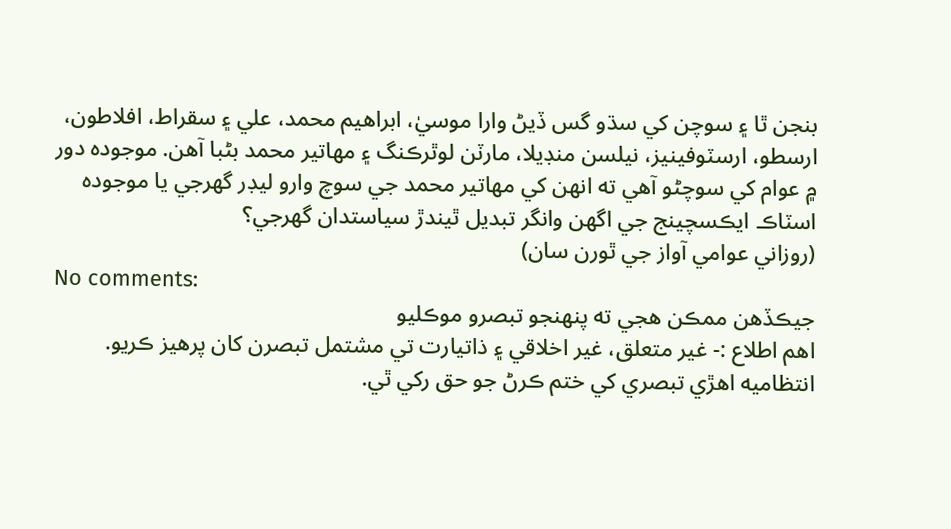بنجن ٿا ۽ سوچن کي سڌو گس ڏيڻ وارا موسيٰ، ابراهيم محمد، علي ۽ سقراط، افلاطون، ارسطو، ارسٽوفينيز، نيلسن منڊيلا، مارٽن لوٿرڪنگ ۽ مهاتير محمد بڻبا آهن. موجوده دور ۾ عوام کي سوچڻو آهي ته انهن کي مهاتير محمد جي سوچ وارو ليڊر گهرجي يا موجوده اسٽاڪ ايڪسچينج جي اگهن وانگر تبديل ٿيندڙ سياستدان گهرجي؟
(روزاني عوامي آواز جي ٿورن سان)
No comments:
جيڪڏهن ممڪن هجي ته پنهنجو تبصرو موڪليو
اهم اطلاع :- غير متعلق، غير اخلاقي ۽ ذاتيارت تي مشتمل تبصرن کان پرهيز ڪريو. انتظاميه اهڙي تبصري کي ختم ڪرڻ جو حق رکي ٿي.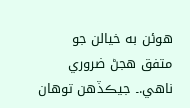هوئن به خيالن جو متفق هجڻ ضروري ناهي.۔ جيڪڏهن توهان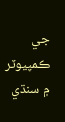جي ڪمپيوٽر ۾ سنڌي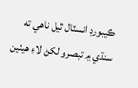ڪيبورڊ انسٽال ٿيل ناهي ته سنڌي ۾ تبصرو لکڻ لاءِ هيٺين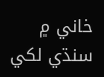خاني ۾ سنڌي لکي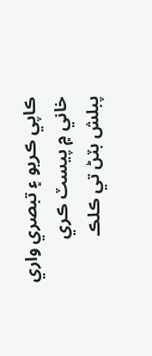ڪاپي ڪريو ۽ تبصري واري خاني ۾ پيسٽ ڪري پبلش بٽڻ تي ڪلڪ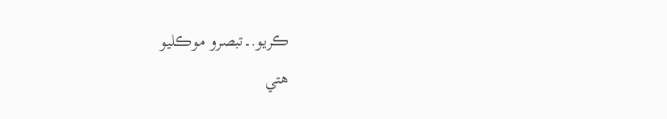ڪريو.۔تبصرو موڪليو
هتي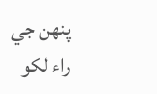پنهن جي راء لکو